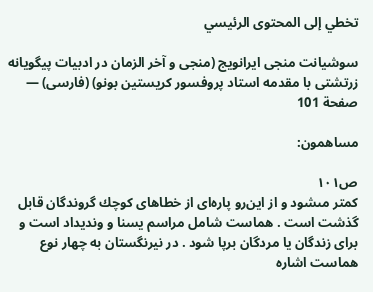تخطي إلى المحتوى الرئيسي

سوشيانت منجى ايرانويج (منجى و آخر الزمان در ادبيات پيگويانه زرتشتى با مقدمه استاد پروفسور كريستين بونو) (فارسى) — صفحة 101

مساهمون:

ص١٠١
كمتر مىشود و از اين‌رو پاره‌اى از خطاهاى كوچك گروندگان قابل گذشت است . هماست شامل مراسم يسنا و ونديداد است و براى زندگان يا مردگان برپا شود . در نيرنگستان به چهار نوع هماست اشاره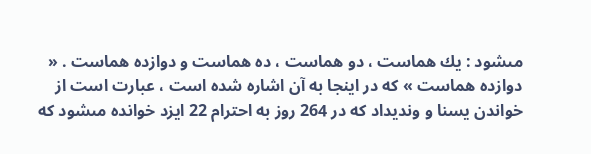مىشود : يك هماست ، دو هماست ، ده هماست و دوازده هماست . « دوازده هماست » كه در اينجا به آن اشاره شده است ، عبارت است از خواندن يسنا و ونديداد كه در 264 روز به احترام 22 ايزد خوانده مىشود كه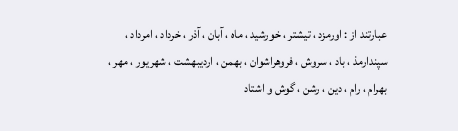عبارتند از : اورمزد ، تيشتر ، خورشيد ، ماه ، آبان ، آذر ، خرداد ، امرداد ، سپندارمذ ، باد ، سروش ، فروهراشوان ، بهمن ، ارديبهشت ، شهريور ، مهر ، بهرام ، رام ، دين ، رشن ، گوش و اشتاد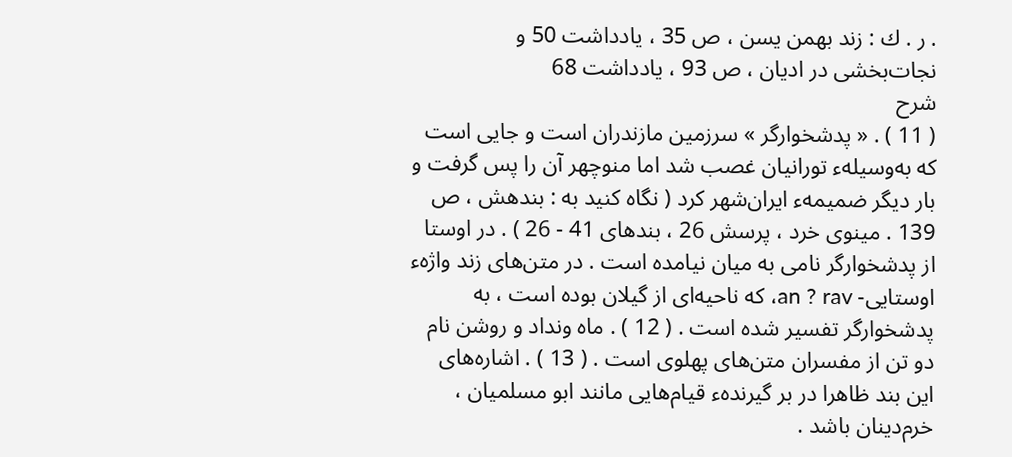. ر . ك : زند بهمن يسن ، ص 35 ، يادداشت 50 و نجات‌بخشى در اديان ، ص 93 ، يادداشت 68
شرح
( 11 ) . « پدشخوارگر » سرزمين مازندران است و جايى است كه به‌وسيلهء تورانيان غصب شد اما منوچهر آن را پس گرفت و بار ديگر ضميمهء ايران‌شهر كرد ( نگاه كنيد به : بندهش ، ص 139 . مينوى خرد ، پرسش 26 ، بندهاى 41 - 26 ) . در اوستا از پدشخوارگر نامى به ميان نيامده است . در متن‌هاى زند واژهء اوستايى- an ? rav، كه ناحيه‌اى از گيلان بوده است ، به پدشخوارگر تفسير شده است . ( 12 ) . ماه ونداد و روشن نام دو تن از مفسران متن‌هاى پهلوى است . ( 13 ) . اشاره‌هاى اين بند ظاهرا در بر گيرندهء قيام‌هايى مانند ابو مسلميان ، خرم‌دينان باشد .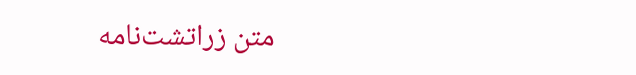متن زراتشت‌نامه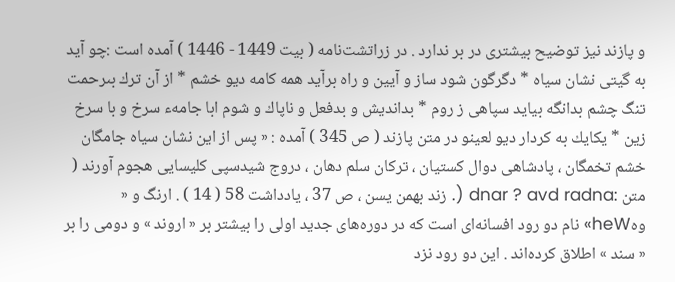و پازند نيز توضيح بيشترى در بر ندارد . در زراتشت‌نامه ( بيت 1449 - 1446 ) آمده است :چو آيد به گيتى نشان سياه * دگرگون شود ساز و آيين و راه برآيد همه كامه ديو خشم * از آن ترك بىرحمت تنگ چشم بدانگه بيايد سپاهى ز روم * بدانديش و بدفعل و ناپاك و شوم ابا جامهء سرخ و با سرخ زين * يكايك به كردار ديو لعينو در متن پازند ( ص 345 ) آمده : « پس از اين نشان سياه جامگان خشم تخمگان ، پادشاهى دوال كستيان ، تركان سلم دهان ، دروج شيدسپى كليسايى هجوم آورند ( متن :dnar ? avd radna (. زند بهمن يسن ، ص 37 ، يادداشت 58 ( 14 ) . ارنگ و « وهheW» نام دو رود افسانه‌اى است كه در دوره‌هاى جديد اولى را بيشتر بر « اروند » و دومى را بر « سند » اطلاق كرده‌اند . اين دو رود نزد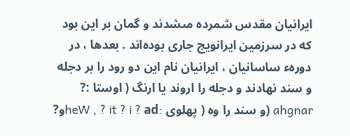ايرانيان مقدس شمرده مىشدند و گمان بر اين بود كه در سرزمين ايرانويج جارى بوده‌اند . بعدها ، در دورهء ساسانيان ، ايرانيان نام اين دو رود را بر دجله و سند نهادند و دجله را اروند يا ارنگ ( اوستا :? ahgnar (و سند را وه ( پهلوى :heW , ? it ? i ? adو?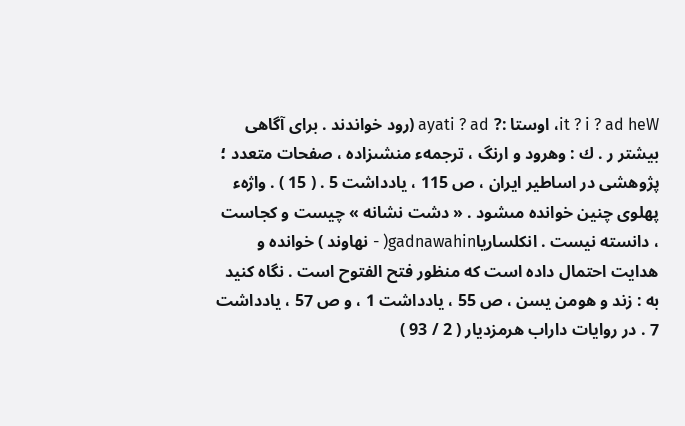it ? i ? ad heW، اوستا :? ayati ? ad (رود خواندند . براى آگاهى بيشتر ر . ك : وهرود و ارنگ ، ترجمهء منشىزاده ، صفحات متعدد ؛ پژوهشى در اساطير ايران ، ص 115 ، يادداشت 5 . ( 15 ) . واژهء پهلوى چنين خوانده مىشود . « دشت نشانه » چيست و كجاست ، دانسته نيست . انكلسارياgadnawahin( - نهاوند ) خوانده و هدايت احتمال داده است كه منظور فتح الفتوح است . نگاه كنيد به : زند و هومن يسن ، ص 55 ، يادداشت 1 ، و ص 57 ، يادداشت 7 . در روايات داراب هرمزديار ( 2 / 93 )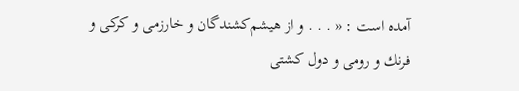آمده است : « . . . و از هيشم‌كشندگان و خارزمى و كركى و فرنك و رومى و دول كشتى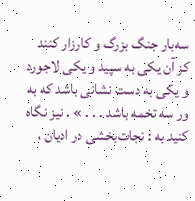سه‌بار جنگ بزرگ و كارزار كنند كز آن يكى به سپيد و يكى لاجورد و يكى به دست نشانى باشد كه به ور سه تخمه باشد . . . » . نيز نگاه كنيد به : نجات‌بخشى در اديان ،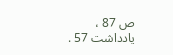ص 87 ، يادداشت 57 .